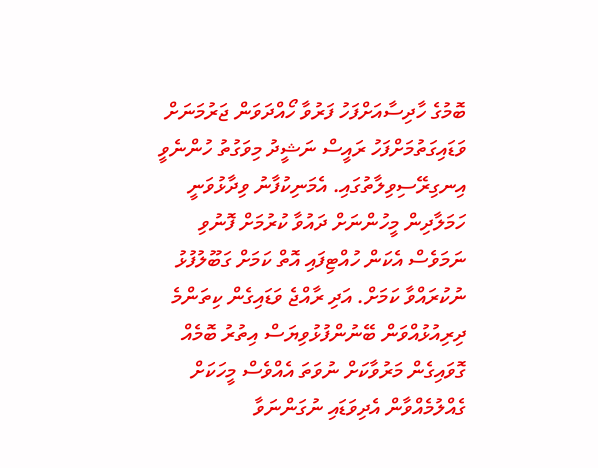ބޮމުގެ ހާދިސާއަށްފަހު ފަރުވާ ހޯއްދަވަން ޖަރުމަނަށް ވަޑައިގަތުމަށްފަހު ރައީސް ނަޝީދު މިވަގުތު ހުންނެވީ އިނގިރޭސިވިލާތުގައި. އެމަނިކުފާނު ވިދާޅުވަނީ ހަމަލާދިން މީހުންނަށް ދައުވާ ކުރުމަށް ފޮނުވި ނަމަވެސް އެކަން ހުއްޓިފައި އޮތް ކަމަށް ގަބޫލުފުޅު ނުކުރައްވާ ކަމަށް. އަދި ރާއްޖެ ވަޑައިގެން ކިތަންމެ ދިރިއުޅުއްވަން ބޭނުންފުޅުވިޔަސް އިތުރު ބޮމެއް ގޮވައިގެން މަރުވާކަށް ނުވަތަ އެއްވެސް މީހަކަށް ގެއްލުމެއްވާން އެދިވަޑައި ނުގަންނަވާ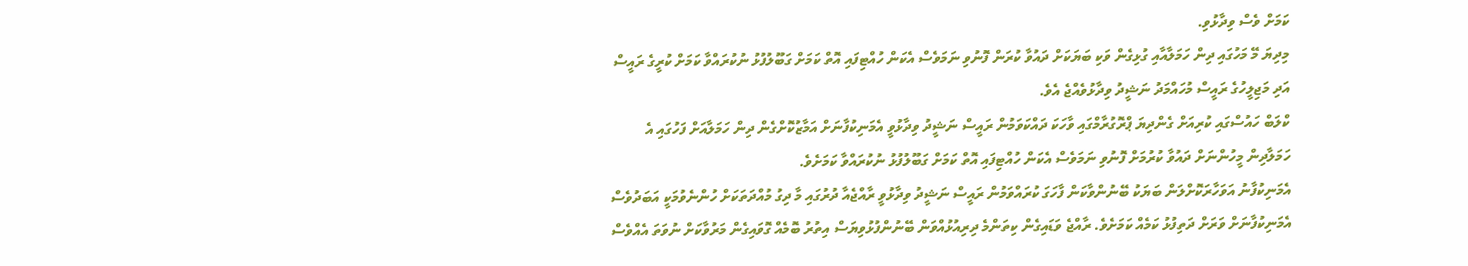ކަމަށް ވެސް ވިދާޅުވި.
މިދިޔަ މޭ މަހުގައި ދިން ހަމަލާއާއި ގުޅިގެން ވަކި ބަޔަކަށް ދައުވާ ކުރަން ފޮނުވި ނަމަވެސް އެކަން ހުއްޓިފައި އޮތް ކަމަށް ގަބޫލުފުޅު ނުކުރައްވާ ކަމަށް ކުރީގެ ރައީސް އަދި މަޖިލީހުގެ ރައީސް މުހައްމަދު ނަޝީދު ވިދާޅުވެއްޖެ އެވެ.
ކްލަބް ހައުސްގައި ކުރިއަށް ގެންދިޔަ ޕްރޮގުރާމްގައި ވާހަކަ ދައްކަވަމުން ރައީސް ނަޝީދު ވިދާޅުވީ އެމަނިކުފާނަށް އަމާޒުކޮށްގެން ދިން ހަމަލާއަށް ފަހުގައި އެ ހަމަލާދިން މީހުންނަށް ދައުވާ ކުރުމަށް ފޮނުވި ނަމަވެސް އެކަން ހުއްޓިފައި އޮތް ކަމަށް ގަބޫލުފުޅު ނުކުރައްވާ ކަމަށެވެ.
އެމަނިކުފާނު އަވަހާރަކޮށްލަން ބަޔަކު ބޭނުންވާކަން ފާހަގަ ކުރައްވަމުން ރައީސް ނަޝީދު ވިދާޅުވީ ރާއްޖެއާ ދުރުގައި މާ ދިގު މުއްދަތަކަށް ހުންނެވުމަކީ އަބަދުވެސް އެމަނިކުފާނަށް ވަރަށް ދަތިފުޅު ކަމެއް ކަމަށެވެ. ރާއްޖެ ވަޑައިގެން ކިތަންމެ ދިރިއުޅުއްވަން ބޭނުންފުޅުވިޔަސް އިތުރު ބޮމެއް ގޮވައިގެން މަރުވާކަށް ނުވަތަ އެއްވެސް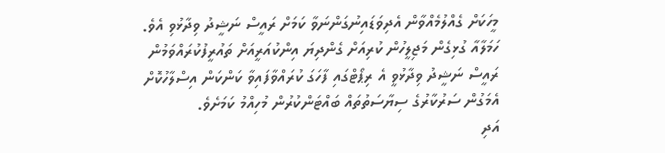މީހަކަށް ގެއްލުމެއްވާން އެދިވަޑައިނުގަންނަވާ ކަމަށް ރައީސް ނަޝީދު ވިދާޅުވި އެވެ.
ހަމަލާއާ ގުޅިގެން މަޖިލީހުން ކުރިއަށް ގެންދިޔަ އިންކުއަރީއަށް ތައުރީފުކުރައްވަމުން ރައީސް ނަޝީދު ވިދާޅުވީ އެ ރިޕޯޓްގައި ފާހަގަ ކުރައްވާފައިވާ ކަންކަން އިސްލާހުކޮށް އެމަގުން ސަރުކާރުގެ ސިޔާސަތުތައް ބައްޓަންކުރުން މުހިއްމު ކަމަށެވެ.
އަދި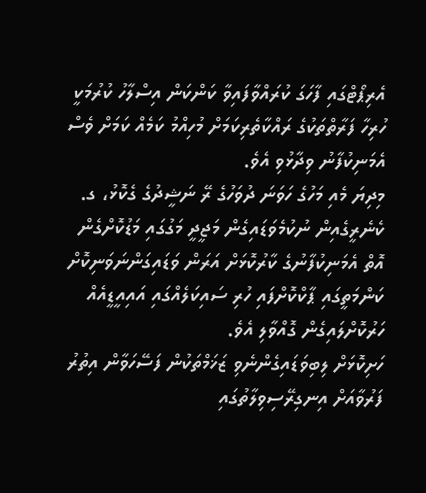އެރިޕޯޓްގައި ފާހަގަ ކުރައްވާފައިވާ ކަންކަން އިސްލާހު ކުރުމަކީ ހުރިހާ ފަރާތްތަކުގެ ރައްކާތެރިކަމަށް މުހިއްމު ކަމެއް ކަމަށް ވެސް އެމަނިކުފާނު ވިދާޅުވި އެވެ.
މިދިޔަ މެއި މަހުގެ ހަވަނަ ދުވަހުގެ ރޭ ނަޝީދުގެ ގެކޮޅު، ގ. ކެނެރީގެއިން ނުކުމެވަޑައިގެން މަޖީދީ މަގުގައި މަޑުކޮށްގެން އޮތް އެމަނިކުފާނުގެ ކާރުކޮޅަށް އަރަން ވަޑައިގަންނަވަނިކޮށް ކަންމަތީގައި ޕާކްކޮށްފައި ހުރި ސައިކަލެއްގައި އައިއީޑީއެއް ހަރުކޮށްލައިގެން ގޮއްވާލި އެވެ.
ހަށިކޮޅަށް ލިބިވަޑައިގެންނެވި ޒަޚަމްތަކުން ފަސޭހަވާން އިތުރު ފަރުވާއަށް އިނގިރޭސިވިލާތުގައި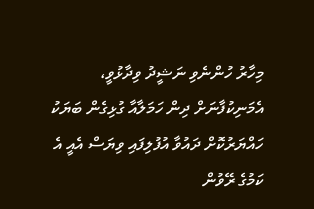މިހާރު ހުންނެވި ނަޝީދު ވިދާޅުވީ، އެމަނިކުފާނަށް ދިން ހަމަލާއާ ގުޅިގެން ބަޔަކު ހައްޔަރުކޮށް ދައުވާ އުފުލިފައި ވިޔަސް އެއީ އެ ކަމުގެ ރޭވުން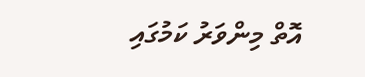އޮތް މިންވަރު ކަމުގައި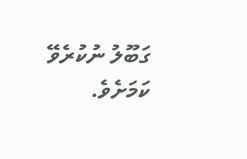ގަބޫލު ނުކުރެވޭ ކަމަށެވެ.